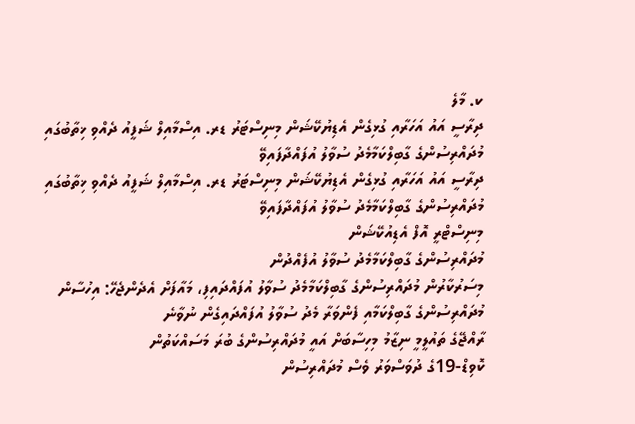ކ. މާލެ
ދިރާސީ އައު އަހަރާއި ގުޅިގެން އެޑިޔުކޭޝަން މިނިސްޓަރު ޑރ. އިސްމާއިލް ޝަފީއު ދެއްވި ޚިތާބުގައި މުދައްރިސުންގެ ގާބިލްކަމާމެދު ސުވާލު އުފައްދާފައިވޭ
ދިރާސީ އައު އަހަރާއި ގުޅިގެން އެޑިޔުކޭޝަން މިނިސްޓަރު ޑރ. އިސްމާއިލް ޝަފީއު ދެއްވި ޚިތާބުގައި މުދައްރިސުންގެ ގާބިލްކަމާމެދު ސުވާލު އުފައްދާފައިވޭ
މިނިސްޓްރީ އޮފް އެޑިއުކޭޝަން
މުދައްރިސުންގެ ގާބިލްކަމާމެދު ސުވާލު އުފެއްދުން
މިސަރުކާރުން މުދައްރިސުންގެ ގާބިލްކަމާމެދު ސުވާލު އުފައްދައިފި، މައާފަށް އެދެންޖެހޭ: އިހުސާން
މުދައްރިސުންގެ ގާބިލްކަމާއި ފެންވަރާ މެދު ސުވާލު އުފައްދައިގެން ނުވާނެ
ރާއްޖޭގެ ތައުލީމީ ނިޒާމު މިހިސާބަށް އައީ މުދައްރިސުންގެ ބުރަ މަސައްކަތުން
ކޮވިޑް-19ގެ ދުވަސްވަރު ވެސް މުދައްރިސުން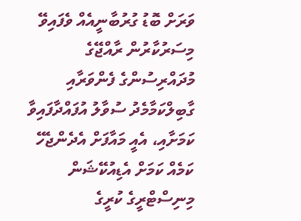ވަރަށް ބޮޑު ގުރުބާނީއެއް ވެފައިވޭ
މިސަރުކާރުން ރާއްޖޭގެ މުދައްރިސުންގެ ފެންވަރާއި ގާބިލްކަމާމެދު ސުވާލު އުފައްދާފައިވާ ކަމަށާއި، އެއީ މައާފަށް އެދެންޖެހޭ ކަމެއް ކަމަށް އެޑިއުކޭޝަން މިނިސްޓްރީގެ ކުރީގެ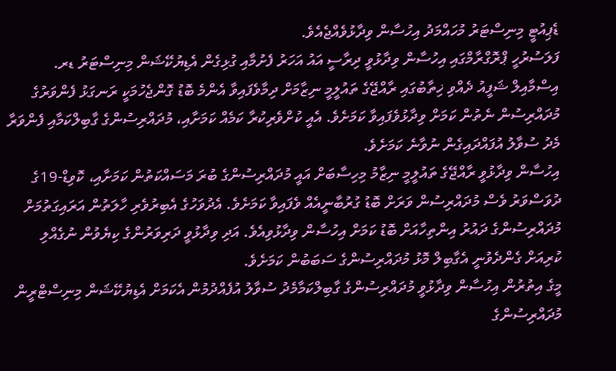ޑެޕިއުޓީ މިނިސްޓަރު މުހައްމަދު އިހުސާން ވިދާޅުވެއްޖެއެވެ.
ފަލަސުރުހީ ޕްރޮގްރާމްގައި އިހުސާން ވިދާޅުވީ ދިރާސީ އައު އަހަރު ފެށުމާއި ގުޅިގެން އެޑިޔުކޭޝަން މިނިސްޓަރު ޑރ. އިސްމާއިލް ޝަފީއު ދެއްވި ޚިތާބުގައި ރާއްޖޭގެ ތައުލީމީ ނިޒާމަށް ދިމާވެފައިވާ އެންމެ ބޮޑު ގޮންޖެހުމަކީ ރަނގަޅު ފެންވަރުގެ މުދައްރިސުން ނެތުން ކަމަށް ވިދާޅުވެފައިވާ ކަމަށެވެ. އެއީ ކުށްވެރިކުރާ ކަމެއް ކަމަށާއި، މުދައްރިސުންގެ ގާބިލްކަމާއި ފެންވަރާ މެދު ސުވާލު އުފައްދައިގެން ނުވާނެ ކަމަށެވެ.
އިހުސާން ވިދާޅުވީ ރާއްޖޭގެ ތައުލީމީ ނިޒާމު މިހިސާބަށް އައީ މުދައްރިސުންގެ ބުރަ މަސައްކަތުން ކަމަށާއި، ކޮވިޑް-19ގެ ދުވަސްވަރު ވެސް މުދައްރިސުން ވަރަށް ބޮޑު ގުރުބާނީއެއް ވެފައިވާ ކަމަށެވެ. އެދުވަހުގެ އެބިރުވެރި ހާލަތުން އަރައިގަތުމަށް މުދައްރިސުންގެ ދައުރު އިންތިހާއަށް ބޮޑު ކަމަށް އިހުސާން ވިދާޅުވިއެވެ. އަދި ވިދާޅުވީ ދަރިވަރުންގެ ކިޔެވުން ނުގެއްލި ކުރިއަށް ގެންދެވުނީ އެގާބިލް މޮޅު މުދައްރިސުންގެ ސަބަބުން ކަމަށެވެ.
މީގެ އިތުރުން އިހުސާން ވިދާޅުވީ މުދައްރިސުންގެ ގާބިލްކަމާމެދު ސުވާލު އުފެއްދުމުން އެކަމަށް އެޑިޔުކޭޝަން މިނިސްޓްރީން މުދައްރިސުންގެ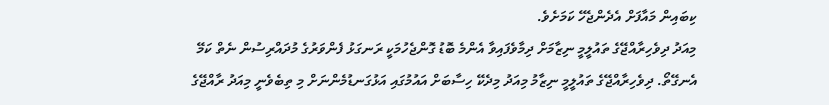ކިބައިން މައާފަށް އެދެންޖެހޭ ކަމަށެވެ.
މިއަދު ދިވެހިރާއްޖޭގެ ތައުލީމީ ނިޒާމަށް ދިމާވެފައިވާ އެންމެ ބޮޑު ގޮންޖެހުމަކީ ރަނގަޅު ފެންވަރުގެ މުދައްރިސުން ނެތް ކަމޭ އެނގޭތޯ. ދިވެހިރާއްޖޭގެ ތައުލީމީ ނިޒާމު މިއަދު މިދެކޭ ހިސާބަށް އައުމުގައި އަޅުގަނޑުމެންނަށް މި ތިބެވެނީ މިއަދު ރާއްޖޭގެ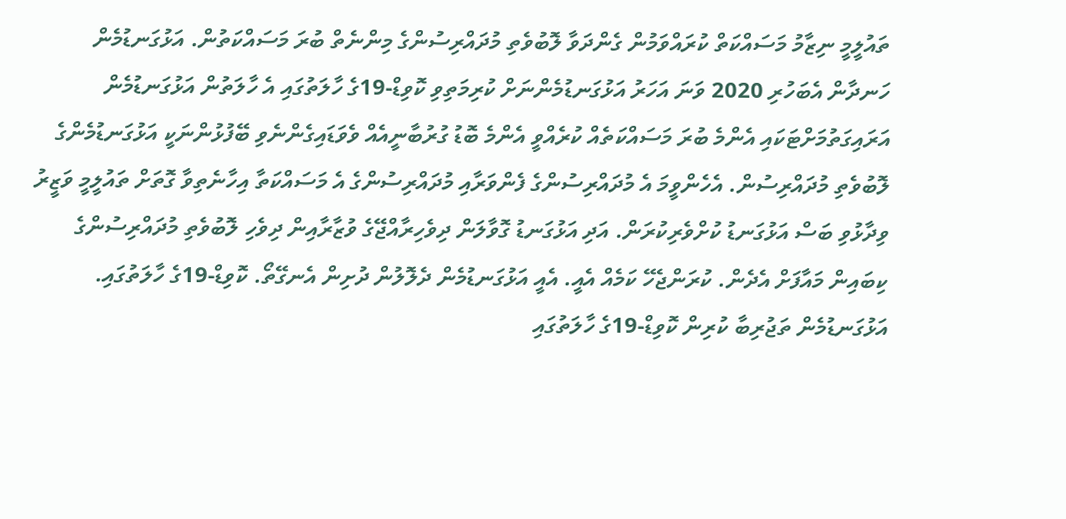ތައުލީމީ ނިޒާމު މަސައްކަތް ކުރައްވަމުން ގެންދަވާ ލޮބުވެތި މުދައްރިސުންގެ މިންނެތް ބުރަ މަސައްކަތުން. އަޅުގަނޑުމެން ހަނދާން އެބަހުރި 2020 ވަނަ އަހަރު އަޅުގަނޑުމެންނަށް ކުރިމަތިވި ކޮވިޑް-19ގެ ހާލަތުގައި އެ ހާލަތުން އަޅުގަނޑުމެން އަރައިގަތުމަށްޓަކައި އެންމެ ބުރަ މަސައްކަތެއް ކުރެއްވީ އެންމެ ބޮޑު ގުރުބާނީއެއް ވެވަޑައިގެންނެވި ބޭފުޅުންނަކީ އަޅުގަނޑުމެންގެ ލޮބުވެތި މުދައްރިސުން. އެހެންވީމަ އެ މުދައްރިސުންގެ ފެންވަރާއި މުދައްރިސުންގެ އެ މަސައްކަތާ އިހާނެތިވާ ގޮތަށް ތައުލީމީ ވަޒީރު ވިދާޅުވި ބަސް އަޅުގަނޑު ކުށްވެރިކުރަން. އަދި އަޅުގަނޑު ގޮވާލަން ދިވެހިރާއްޖޭގެ ވުޒާރާއިން ދިވެހި ލޮބުވެތި މުދައްރިސުންގެ ކިބައިން މައާފަށް އެދެން. ކުރަންޖެހޭ ކަމެއް އެއީ. އެއީ އަޅުގަނޑުމެން ދެލޮލުން ދުށިން އެނގޭތޯ. ކޮވިޑް-19ގެ ހާލަތުގައި. އަޅުގަނޑުމެން ތަޖުރިބާ ކުރިން ކޮވިޑް-19ގެ ހާލަތުގައި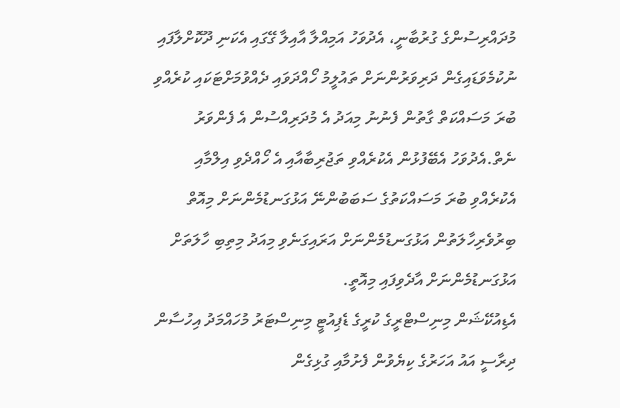މުދައްރިސުންގެ ގުރުބާނީ، އެދުވަހު އަމިއްލާ އާއިލާ ގޭގައި އެކަނި ދޫކޮށްލާފައި ނުކުމެވަޑައިގެން ދަރިވަރުންނަށް ތައުލީމު ހޯއްދަވައި ދެއްވުމަށްޓަކައި ކުރެއްވި ބުރަ މަސައްކަތް ގާތުން ފެނުނު މިއަދު އެ މުދަރިއްސުން އެ ފެންވަރު ނެތް.އެދުވަހު އެބޭފުޅުން އެކުރެއްވި ތަޖުރިބާއާއި އެ ހޯއްދެވި އިލްމާއި އެކުރެއްވި ބުރަ މަސައްކަތުގެ ސަބަބުންނޭ އަޅުގަނޑުމެންނަށް މިއޮތް ބިރުވެރިހާލަތުން އަޅުގަނޑުމެންނަށް އަރައިގަނެވި މިއަދު މިތިބި ހާލަތަށް އަޅުގަނޑުމެންނަށް އާދެވިފައި މިއޮތީ.
އެޑިއުކޭޝަން މިނިސްޓްރީގެ ކުރީގެ ޑެޕިއުޓީ މިނިސްޓަރު މުހައްމަދު އިހުސާން
ދިރާސީ އައު އަހަރުގެ ކިޔެވުން ފެށުމާއި ގުޅިގެން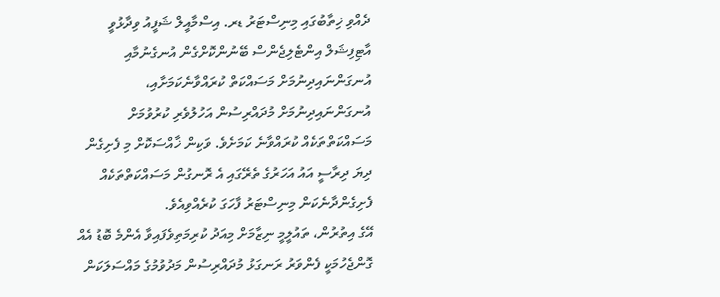ދެއްވި ޚިތާބުގައި މިނިސްޓަރު ޑރ. އިސްމާއީލް ޝަފީއު ވިދާޅުވީ އާޓިފިޝަލް އިންޓެލިޖެންސް ބޭނުންކޮށްގެން އުނގެނުމާއި އުނގަންނައިދިނުމަށް މަސައްކަތް ކުރައްވާނެކަމަށާއި، އުނގަންނައިދިނުމަށް މުދައްރިސުން އަހުލުވެރި ކުރުވުމަށް މަސައްކަތްތަކެއް ކުރައްވާނެ ކަމަށެވެ. ވަކިން ޚާއްސަކޮށް މި ފެށިގެން ދިޔަ ދިރާސީ އައު އަހަރުގެ ތެރޭގައި އެ ރޮނގުން މަސައްކަތްތަކެއް ފެށިގެންދާނެކަން މިނިސްޓަރު ފާހަގަ ކުރެއްވިއެވެ.
އޭގެ އިތުރުން، ތައުލީމީ ނިޒާމަށް މިއަދު ކުރިމަތިވެފައިވާ އެންމެ ބޮޑު އެއް ގޮންޖެހުމަކީ ފެންވަރު ރަނގަޅު މުދައްރިސުން މަދުވުމުގެ މައްސަލަކަން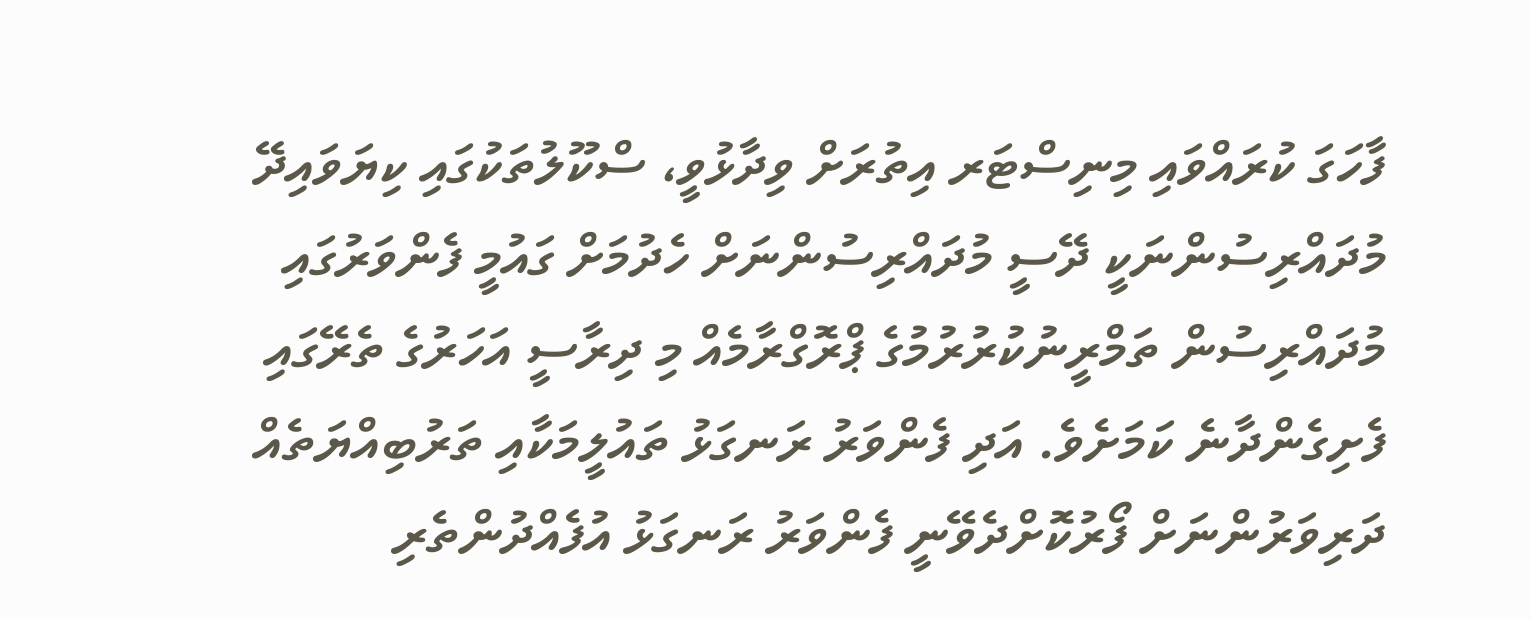ފާހަގަ ކުރައްވައި މިނިސްޓަރ އިތުރަށް ވިދާޅުވީ، ސްކޫލުތަކުގައި ކިޔަވައިދޭ މުދައްރިސުންނަކީ ދޭސީ މުދައްރިސުންނަށް ހެދުމަށް ގައުމީ ފެންވަރުގައި މުދައްރިސުން ތަމްރީނުކުރުރުމުގެ ޕްރޮގްރާމެއް މި ދިރާސީ އަހަރުގެ ތެރޭގައި ފެށިގެންދާނެ ކަމަށެވެ. އަދި ފެންވަރު ރަނގަޅު ތައުލީމަކާއި ތަރުބިއްޔަތެއް ދަރިވަރުންނަށް ފޯރުކޮށްދެވޭނީ ފެންވަރު ރަނގަޅު އުފެއްދުންތެރި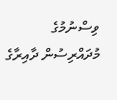ވިސްނުމުގެ މުދައްރިސުން ދާއިރާގެ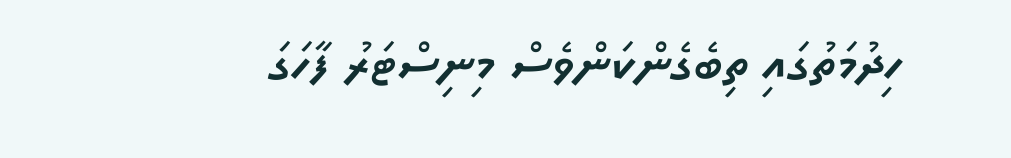ހިދުމަތުގައި ތިބެގެންކަންވެސް މިނިސްޓަރު ފާހަގަ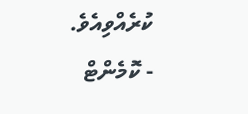ކުރެއްވިއެވެ.
- ކޮމެންޓް